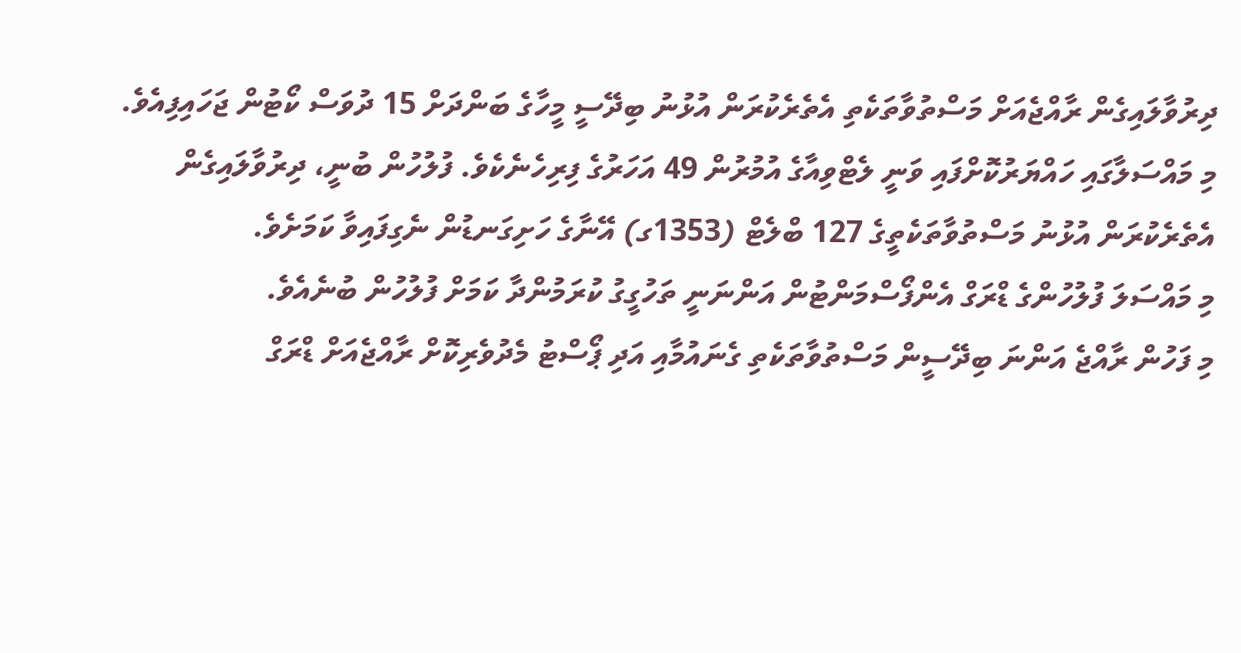ދިރުވާލައިގެން ރާއްޖެއަށް މަސްތުވާތަކެތި އެތެރެކުރަން އުޅުނު ބިދޭސީ މީހާގެ ބަންދަށް 15 ދުވަސް ކޯޓުން ޖަހައިފިއެވެ.
މި މައްސަލާގައި ހައްޔަރުކޮށްފައި ވަނީ ލެޓްވިއާގެ އުމުރުން 49 އަހަރުގެ ފިރިހެނެކެވެ. ފުލުހުން ބުނީ، ދިރުވާލައިގެން އެތެރެކުރަން އުޅުނު މަސްތުވާތަކެތީގެ 127 ބްލެޓް (1353ގ) އޭނާގެ ހަށިގަނޑުން ނެގިފައިވާ ކަމަށެވެ.
މި މައްސަލަ ފުލުހުންގެ ޑްރަގް އެންފޯސްމަންޓުން އަންނަނީ ތަހުގީގު ކުރަމުންދާ ކަމަށް ފުލުހުން ބުނެއެވެ.
މި ފަހުން ރާއްޖެ އަންނަ ބިދޭސީން މަސްތުވާތަކެތި ގެނައުމާއި އަދި ޕޯސްޓު މެދުވެރިކޮށް ރާއްޖެއަށް ޑްރަގް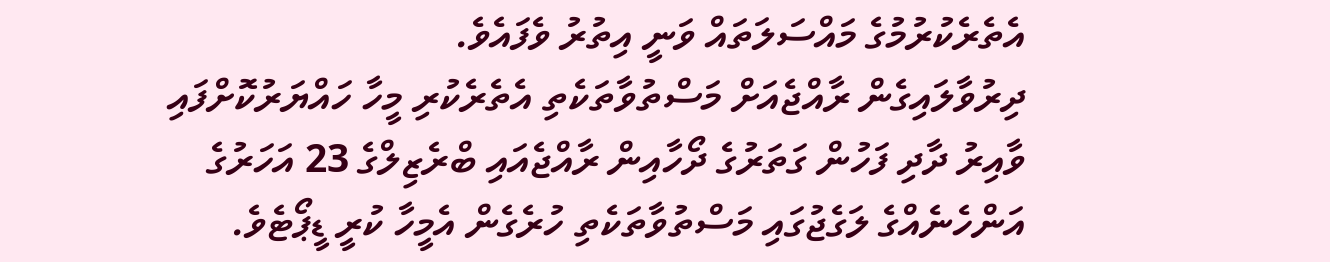އެތެރެކުރުމުގެ މައްސަލަތައް ވަނީ އިތުރު ވެފައެވެ.
ދިރުވާލައިގެން ރާއްޖެއަށް މަސްތުވާތަކެތި އެތެރެކުރި މީހާ ހައްޔަރުކޮށްފައި ވާއިރު ދާދި ފަހުން ގަތަރުގެ ދޯހާއިން ރާއްޖެއައި ބްރެޒިލްގެ 23 އަހަރުގެ އަންހެނެއްގެ ލަގެޖުގައި މަސްތުވާތަކެތި ހުރެގެން އެމީހާ ކުރީ ޑީޕޯޓެވެ.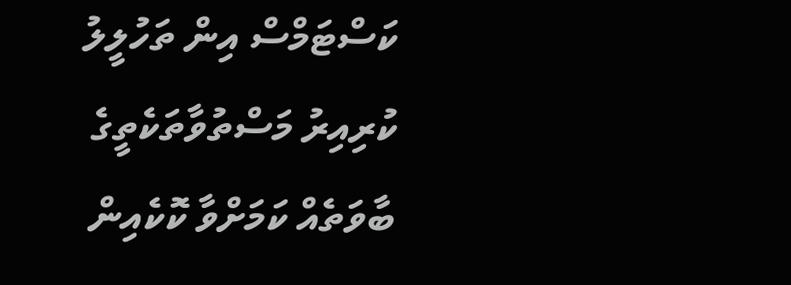ކަސްޓަމްސް އިން ތަހުލީލު ކުރިއިރު މަސްތުވާތަކެތީގެ ބާވަތެއް ކަމަށްވާ ކޮކެއިން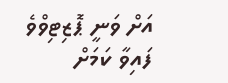އަށް ވަނީ ޕޮޒިޓިވްވެ ފައިވާ ކަމަށް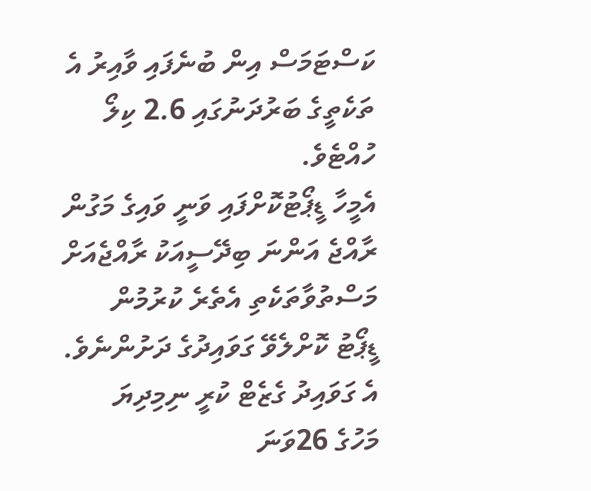ކަސްޓަމަސް އިން ބުނެފައި ވާއިރު އެ ތަކެތީގެ ބަރުދަނުގައި 2.6 ކިލޯ ހުއްޓެވެ.
އެމީހާ ޑީޕޯޓުކޮށްފައި ވަނީ ވައިގެ މަގުން ރާއްޖެ އަންނަ ބިދޭސީއަކު ރާއްޖެއަށް މަސްތުވާތަކެތި އެތެރެ ކުރުމުން ޑީޕޯޓު ކޮށްލެވޭ ގަވައިދުގެ ދަށުންނެވެ. އެ ގަވައިދު ގެޒެޓް ކުރީ ނިމިދިޔަ މަހުގެ 26ވަނަ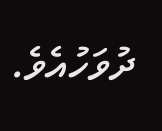ދުވަހުއެވެ.